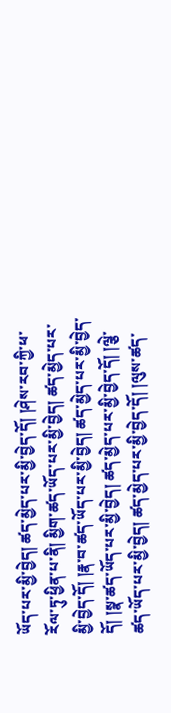ཡོད་པར་མྱི་བྱེད། ཚད་མྱེད་པར་མྱི་བྱེད་དོ། །ཤེས་རབ་ཀྱི་ཕ་རོལ་ཏུ་ཕྱིན་པ་ནི། མྱིག་ཚད་ཡོད་པར་མྱི་བྱེད། ཚད་མྱེད་པར་མྱི་བྱེད་དོ། །རྣ་བ་ཚད་ཡོད་པར་མྱི་བྱེད། ཚད་མྱེད་པར་མྱི་བྱེད་དོ། །སྣ་ཚད་ཡོད་པར་མྱི་བྱེད། ཚད་མྱེད་པར་མྱི་བྱེད་དོ། །ལྕེ་ཚད་ཡོད་པར་མྱི་བྱེད། ཚད་མྱེད་པར་མྱི་བྱེད་དོ། །ལུས་ཚད་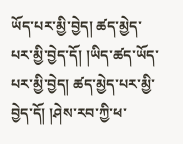ཡོད་པར་མྱི་བྱེད། ཚད་མྱེད་པར་མྱི་བྱེད་དོ། །ཡིད་ཚད་ཡོད་པར་མྱི་བྱེད། ཚད་མྱེད་པར་མྱི་བྱེད་དོ། །ཤེས་རབ་ཀྱི་ཕ་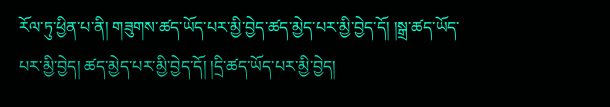རོལ་ཏུ་ཕྱིན་པ་ནི། གཟུགས་ཚད་ཡོད་པར་མྱི་བྱེད་ཚད་མྱེད་པར་མྱི་བྱེད་དོ། །སྒྲ་ཚད་ཡོད་པར་མྱི་བྱེད། ཚད་མྱེད་པར་མྱི་བྱེད་དོ། །དྲི་ཚད་ཡོད་པར་མྱི་བྱེད།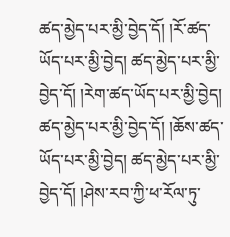ཚད་མྱེད་པར་མྱི་བྱེད་དོ། །རོ་ཚད་ཡོད་པར་མྱི་བྱེད། ཚད་མྱེད་པར་མྱི་བྱེད་དོ། །རེག་ཚད་ཡོད་པར་མྱི་བྱེད། ཚད་མྱེད་པར་མྱི་བྱེད་དོ། །ཆོས་ཚད་ཡོད་པར་མྱི་བྱེད། ཚད་མྱེད་པར་མྱི་བྱེད་དོ། །ཤེས་རབ་ཀྱི་ཕ་རོལ་ཏུ་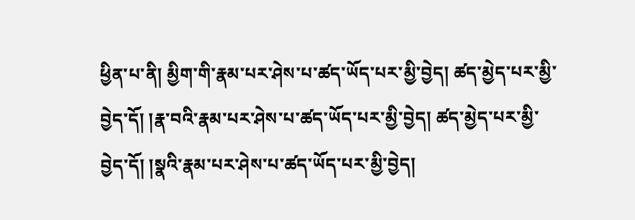ཕྱིན་པ་ནི། མྱིག་གི་རྣམ་པར་ཤེས་པ་ཚད་ཡོད་པར་མྱི་བྱེད། ཚད་མྱེད་པར་མྱི་བྱེད་དོ། །རྣ་བའི་རྣམ་པར་ཤེས་པ་ཚད་ཡོད་པར་མྱི་བྱེད། ཚད་མྱེད་པར་མྱི་བྱེད་དོ། །སྣའི་རྣམ་པར་ཤེས་པ་ཚད་ཡོད་པར་མྱི་བྱེད།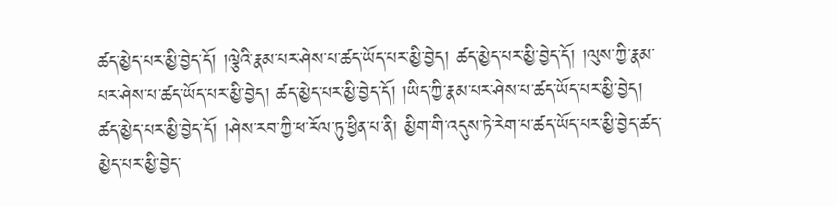ཚད་མྱེད་པར་མྱི་བྱེད་དོ། །ལྕེའི་རྣམ་པར་ཤེས་པ་ཚད་ཡོད་པར་མྱི་བྱེད། ཚད་མྱེད་པར་མྱི་བྱེད་དོ། །ལུས་ཀྱི་རྣམ་པར་ཤེས་པ་ཚད་ཡོད་པར་མྱི་བྱེད། ཚད་མྱེད་པར་མྱི་བྱེད་དོ། །ཡིད་ཀྱི་རྣམ་པར་ཤེས་པ་ཚད་ཡོད་པར་མྱི་བྱེད། ཚད་མྱེད་པར་མྱི་བྱེད་དོ། །ཤེས་རབ་ཀྱི་ཕ་རོལ་ཏུ་ཕྱིན་པ་ནི། མྱིག་གི་འདུས་ཏེ་རེག་པ་ཚད་ཡོད་པར་མྱི་བྱེད་ཚད་མྱེད་པར་མྱི་བྱེད་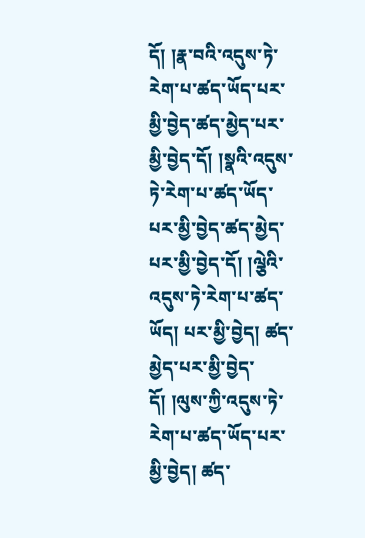དོ། །རྣ་བའི་འདུས་ཏེ་རེག་པ་ཚད་ཡོད་པར་མྱི་བྱེད་ཚད་མྱེད་པར་མྱི་བྱེད་དོ། །སྣའི་འདུས་ཏེ་རེག་པ་ཚད་ཡོད་པར་མྱི་བྱེད་ཚད་མྱེད་པར་མྱི་བྱེད་དོ། །ལྕེའི་འདུས་ཏེ་རེག་པ་ཚད་ཡོད། པར་མྱི་བྱེད། ཚད་མྱེད་པར་མྱི་བྱེད་དོ། །ལུས་ཀྱི་འདུས་ཏེ་རེག་པ་ཚད་ཡོད་པར་མྱི་བྱེད། ཚད་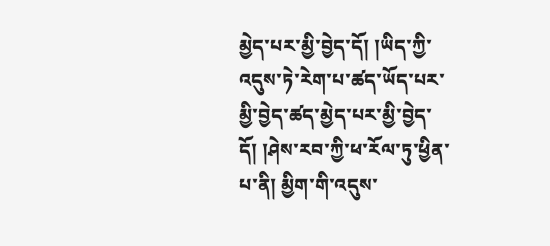མྱེད་པར་མྱི་བྱེད་དོ། །ཡིད་ཀྱི་འདུས་ཏེ་རེག་པ་ཚད་ཡོད་པར་མྱི་བྱེད་ཚད་མྱེད་པར་མྱི་བྱེད་དོ། །ཤེས་རབ་ཀྱི་ཕ་རོལ་ཏུ་ཕྱིན་པ་ནི། མྱིག་གི་འདུས་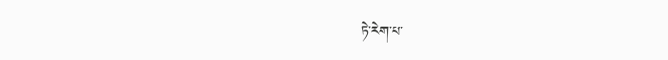ཏེ་རེག་པ་